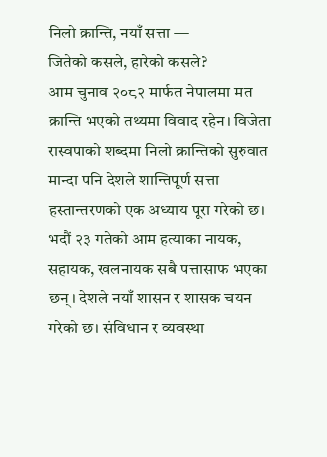निलो क्रान्ति, नयाँ सत्ता —
जितेको कसले, हारेको कसले?
आम चुनाव २०८२ मार्फत नेपालमा मत क्रान्ति भएको तथ्यमा विवाद रहेन। विजेता रास्वपाको शब्दमा निलो क्रान्तिको सुरुवात मान्दा पनि देशले शान्तिपूर्ण सत्ता हस्तान्तरणको एक अध्याय पूरा गरेको छ। भदौं २३ गतेको आम हत्याका नायक, सहायक, खलनायक सबै पत्तासाफ भएका छन्। देशले नयाँ शासन र शासक चयन गरेको छ। संविधान र व्यवस्था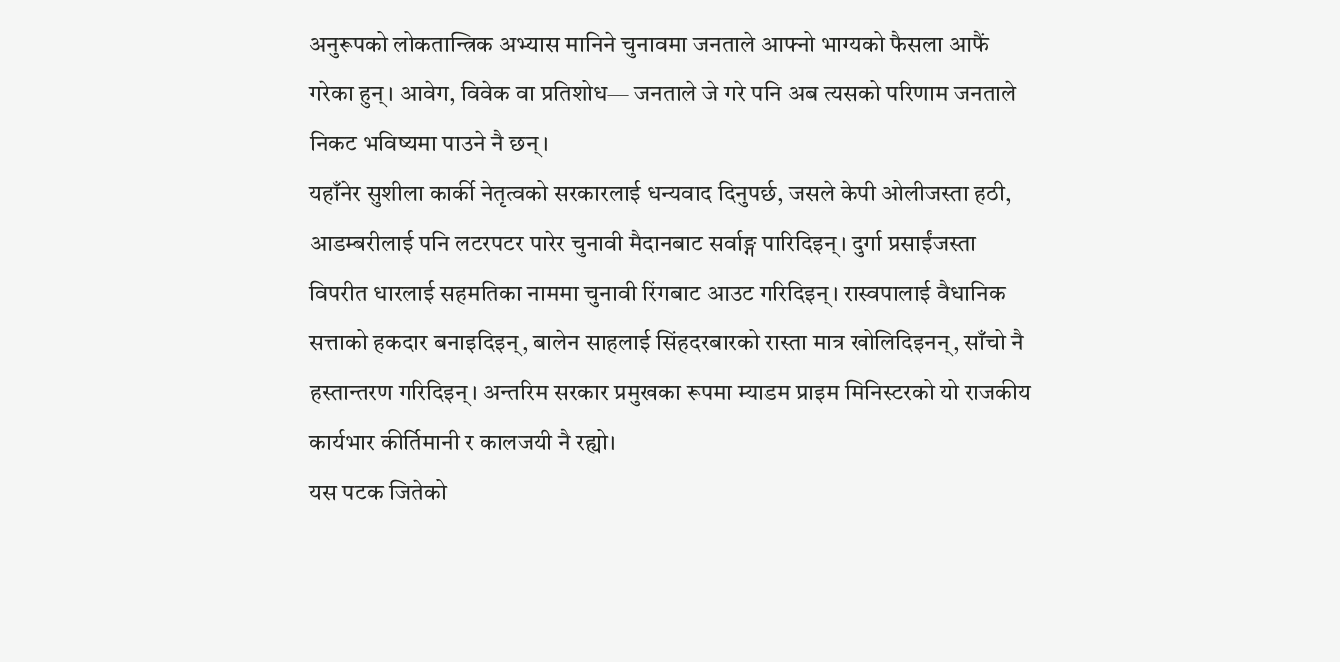अनुरूपको लोकतान्त्रिक अभ्यास मानिने चुनावमा जनताले आफ्नो भाग्यको फैसला आफैं गरेका हुन्। आवेग, विवेक वा प्रतिशोध— जनताले जे गरे पनि अब त्यसको परिणाम जनताले निकट भविष्यमा पाउने नै छन्।
यहाँनेर सुशीला कार्की नेतृत्वको सरकारलाई धन्यवाद दिनुपर्छ, जसले केपी ओलीजस्ता हठी, आडम्बरीलाई पनि लटरपटर पारेर चुनावी मैदानबाट सर्वाङ्ग पारिदिइन्। दुर्गा प्रसाईंजस्ता विपरीत धारलाई सहमतिका नाममा चुनावी रिंगबाट आउट गरिदिइन्। रास्वपालाई वैधानिक सत्ताको हकदार बनाइदिइन्, बालेन साहलाई सिंहदरबारको रास्ता मात्र खोलिदिइनन्, साँचो नै हस्तान्तरण गरिदिइन्। अन्तरिम सरकार प्रमुखका रूपमा म्याडम प्राइम मिनिस्टरको यो राजकीय कार्यभार कीर्तिमानी र कालजयी नै रह्यो।
यस पटक जितेको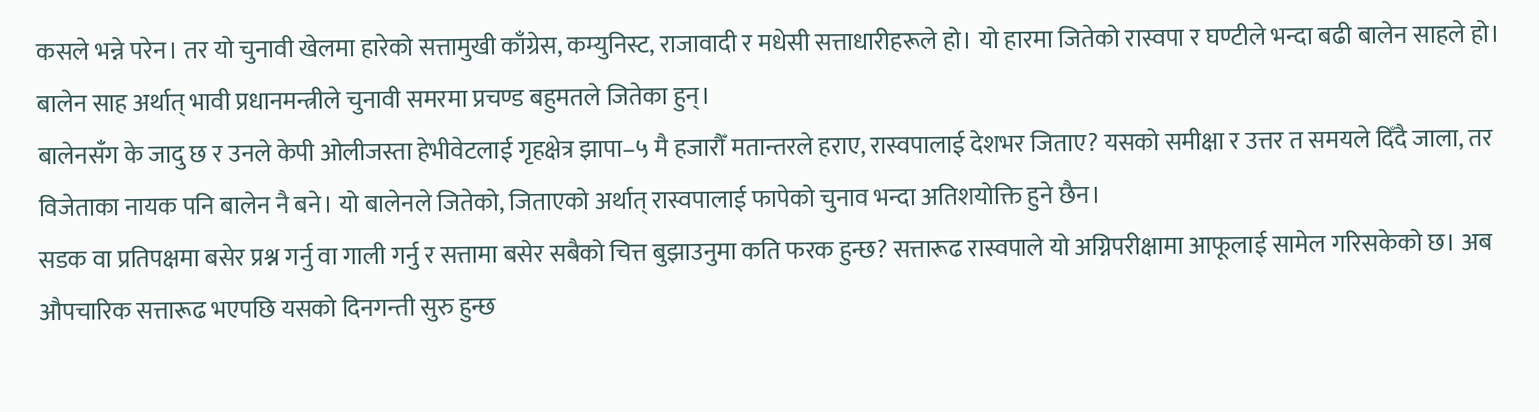कसले भन्ने परेन। तर यो चुनावी खेलमा हारेको सत्तामुखी काँग्रेस, कम्युनिस्ट, राजावादी र मधेसी सत्ताधारीहरूले हो। यो हारमा जितेको रास्वपा र घण्टीले भन्दा बढी बालेन साहले हो। बालेन साह अर्थात् भावी प्रधानमन्त्रीले चुनावी समरमा प्रचण्ड बहुमतले जितेका हुन्।
बालेनसँग के जादु छ र उनले केपी ओलीजस्ता हेभीवेटलाई गृहक्षेत्र झापा–५ मै हजारौँ मतान्तरले हराए, रास्वपालाई देशभर जिताए? यसको समीक्षा र उत्तर त समयले दिँदै जाला, तर विजेताका नायक पनि बालेन नै बने। यो बालेनले जितेको, जिताएको अर्थात् रास्वपालाई फापेको चुनाव भन्दा अतिशयोक्ति हुने छैन।
सडक वा प्रतिपक्षमा बसेर प्रश्न गर्नु वा गाली गर्नु र सत्तामा बसेर सबैको चित्त बुझाउनुमा कति फरक हुन्छ? सत्तारूढ रास्वपाले यो अग्निपरीक्षामा आफूलाई सामेल गरिसकेको छ। अब औपचारिक सत्तारूढ भएपछि यसको दिनगन्ती सुरु हुन्छ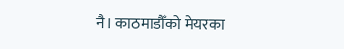नै। काठमाडौँको मेयरका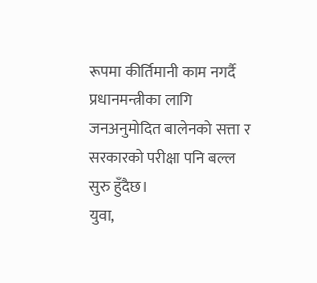रूपमा कीर्तिमानी काम नगर्दै प्रधानमन्त्रीका लागि जनअनुमोदित बालेनको सत्ता र सरकारको परीक्षा पनि बल्ल सुरु हुँदैछ।
युवा,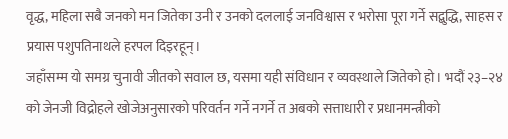वृद्ध, महिला सबै जनको मन जितेका उनी र उनको दललाई जनविश्वास र भरोसा पूरा गर्ने सद्बुद्धि, साहस र प्रयास पशुपतिनाथले हरपल दिइरहून्।
जहाँसम्म यो समग्र चुनावी जीतको सवाल छ, यसमा यही संविधान र व्यवस्थाले जितेको हो। भदौं २३–२४ को जेनजी विद्रोहले खोजेअनुसारको परिवर्तन गर्ने नगर्ने त अबको सत्ताधारी र प्रधानमन्त्रीको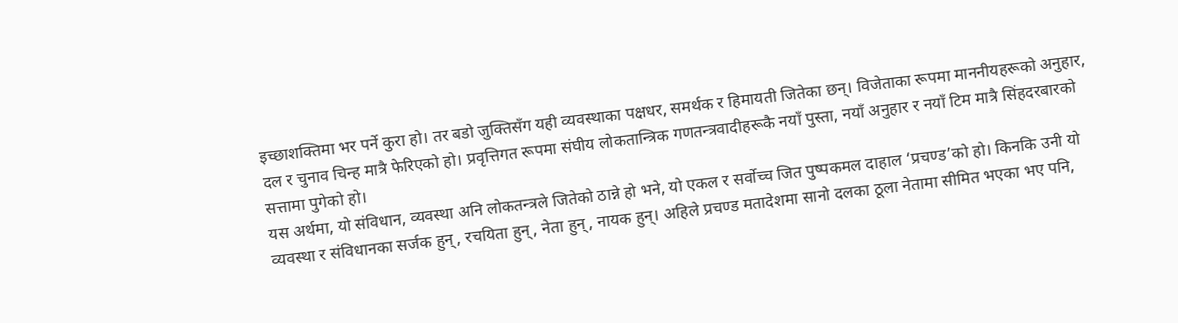इच्छाशक्तिमा भर पर्ने कुरा हो। तर बडो जुक्तिसँग यही व्यवस्थाका पक्षधर, समर्थक र हिमायती जितेका छन्। विजेताका रूपमा माननीयहरूको अनुहार, दल र चुनाव चिन्ह मात्रै फेरिएको हो। प्रवृत्तिगत रूपमा संघीय लोकतान्त्रिक गणतन्त्रवादीहरूकै नयाँ पुस्ता, नयाँ अनुहार र नयाँ टिम मात्रै सिंहदरबारको सत्तामा पुगेको हो।
यस अर्थमा, यो संविधान, व्यवस्था अनि लोकतन्त्रले जितेको ठान्ने हो भने, यो एकल र सर्वोच्च जित पुष्पकमल दाहाल ‘प्रचण्ड’को हो। किनकि उनी यो व्यवस्था र संविधानका सर्जक हुन्, रचयिता हुन्, नेता हुन्, नायक हुन्। अहिले प्रचण्ड मतादेशमा सानो दलका ठूला नेतामा सीमित भएका भए पनि,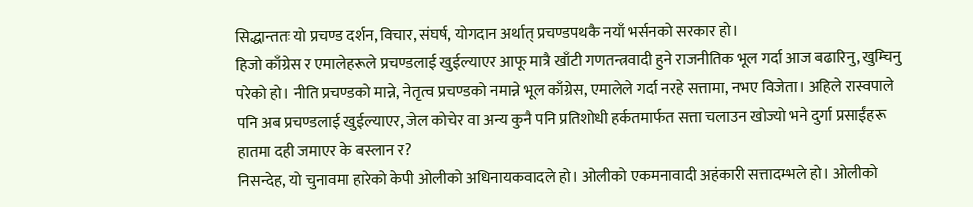सिद्धान्ततः यो प्रचण्ड दर्शन, विचार, संघर्ष, योगदान अर्थात् प्रचण्डपथकै नयाँ भर्सनको सरकार हो।
हिजो काँग्रेस र एमालेहरूले प्रचण्डलाई खुईल्याएर आफू मात्रै खाँटी गणतन्त्रवादी हुने राजनीतिक भूल गर्दा आज बढारिनु, खुम्चिनु परेको हो। नीति प्रचण्डको मान्ने, नेतृत्व प्रचण्डको नमान्ने भूल काँग्रेस, एमालेले गर्दा नरहे सत्तामा, नभए विजेता। अहिले रास्वपाले पनि अब प्रचण्डलाई खुईल्याएर, जेल कोचेर वा अन्य कुनै पनि प्रतिशोधी हर्कतमार्फत सत्ता चलाउन खोज्यो भने दुर्गा प्रसाईंहरू हातमा दही जमाएर के बस्लान र?
निसन्देह, यो चुनावमा हारेको केपी ओलीको अधिनायकवादले हो। ओलीको एकमनावादी अहंकारी सत्तादम्भले हो। ओलीको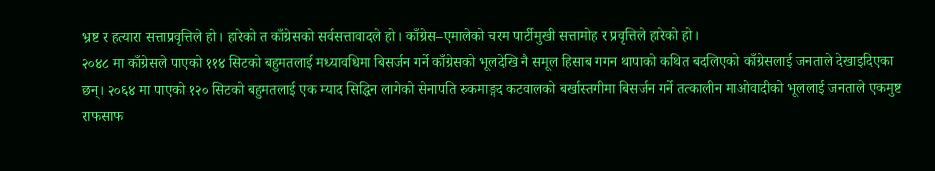भ्रष्ट र हत्यारा सत्ताप्रवृत्तिले हो। हारेको त काँग्रेसको सर्वसत्तावादले हो। काँग्रेस–एमालेको चरम पार्टीमुखी सत्तामोह र प्रवृत्तिले हारेको हो।
२०४८ मा काँग्रेसले पाएको ११४ सिटको बहुमतलाई मध्यावधिमा बिसर्जन गर्ने काँग्रेसको भूलदेखि नै समूल हिसाब गगन थापाको कथित बदलिएको काँग्रेसलाई जनताले देखाइदिएका छन्। २०६४ मा पाएको १२० सिटको बहुमतलाई एक म्याद सिद्धिन लागेको सेनापति रुकमाङ्गद कटवालको बर्खास्तगीमा बिसर्जन गर्ने तत्कालीन माओवादीको भूललाई जनताले एकमुष्ट राफसाफ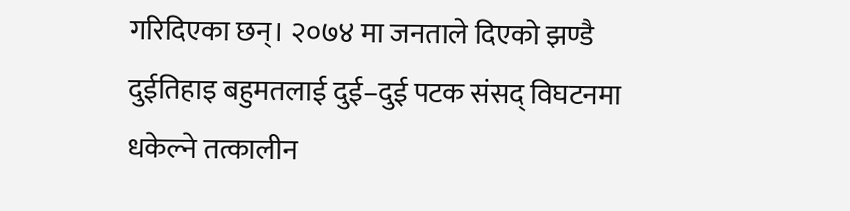गरिदिएका छन्। २०७४ मा जनताले दिएको झण्डै दुईतिहाइ बहुमतलाई दुई–दुई पटक संसद् विघटनमा धकेल्ने तत्कालीन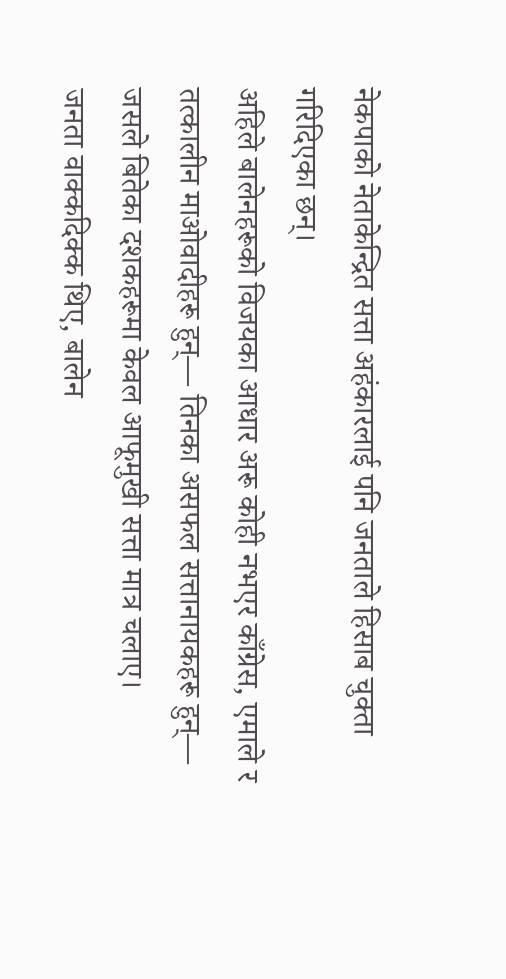नेकपाको नेताकेन्द्रित सत्ता अहंकारलाई पनि जनताले हिसाब चुक्ता गरिदिएका छन्।
अहिले बालेनहरूको विजयका आधार अरू कोही नभएर काँग्रेस, एमाले र तत्कालीन माओवादीहरू हुन्— तिनका असफल सत्तानायकहरू हुन्— जसले बितेका दशकहरूमा केवल आफूमुखी सत्ता मात्र चलाए।
जनता वाक्कदिक्क थिए, बालेन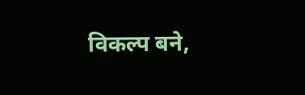विकल्प बने,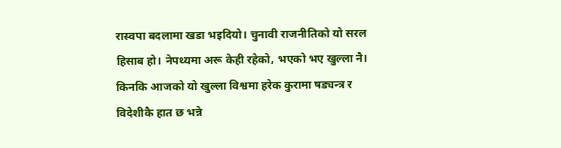रास्वपा बदलामा खडा भइदियो। चुनावी राजनीतिको यो सरल हिसाब हो। नेपथ्यमा अरू केही रहेको, भएको भए खुल्ला नै। किनकि आजको यो खुल्ला विश्वमा हरेक कुरामा षड्यन्त्र र विदेशीकै हात छ भन्ने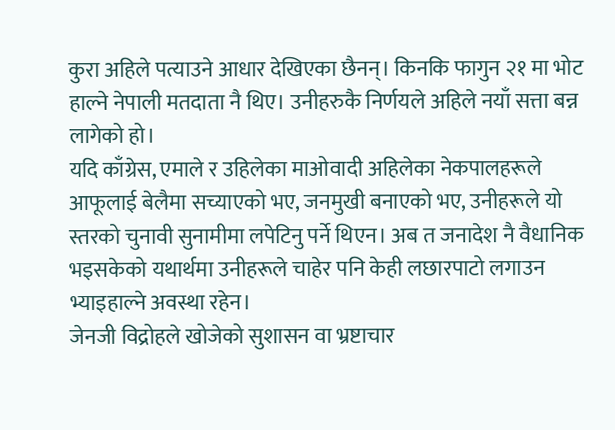कुरा अहिले पत्याउने आधार देखिएका छैनन्। किनकि फागुन २१ मा भोट हाल्ने नेपाली मतदाता नै थिए। उनीहरुकै निर्णयले अहिले नयाँ सत्ता बन्न लागेको हो।
यदि काँग्रेस, एमाले र उहिलेका माओवादी अहिलेका नेकपालहरूले आफूलाई बेलैमा सच्याएको भए, जनमुखी बनाएको भए, उनीहरूले यो स्तरको चुनावी सुनामीमा लपेटिनु पर्ने थिएन। अब त जनादेश नै वैधानिक भइसकेको यथार्थमा उनीहरूले चाहेर पनि केही लछारपाटो लगाउन भ्याइहाल्ने अवस्था रहेन।
जेनजी विद्रोहले खोजेको सुशासन वा भ्रष्टाचार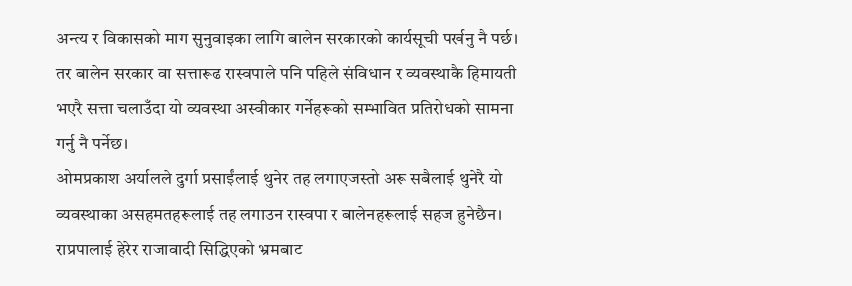अन्त्य र विकासको माग सुनुवाइका लागि बालेन सरकारको कार्यसूची पर्खनु नै पर्छ। तर बालेन सरकार वा सत्तारूढ रास्वपाले पनि पहिले संविधान र व्यवस्थाकै हिमायती भएरै सत्ता चलाउँदा यो व्यवस्था अस्वीकार गर्नेहरूको सम्भावित प्रतिरोधको सामना गर्नु नै पर्नेछ।
ओमप्रकाश अर्यालले दुर्गा प्रसाईंलाई थुनेर तह लगाएजस्तो अरू सबैलाई थुनेरै यो व्यवस्थाका असहमतहरूलाई तह लगाउन रास्वपा र बालेनहरूलाई सहज हुनेछैन। राप्रपालाई हेरेर राजावादी सिद्धिएको भ्रमबाट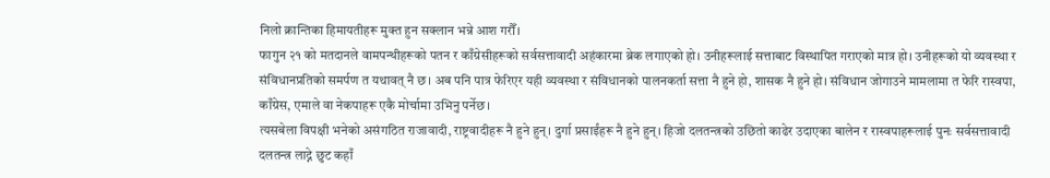निलो क्रान्तिका हिमायतीहरू मुक्त हुन सक्लान भन्ने आश गरौँ।
फागुन २१ को मतदानले वामपन्थीहरूको पतन र काँग्रेसीहरूको सर्वसत्तावादी अहंकारमा ब्रेक लगाएको हो। उनीहरूलाई सत्ताबाट विस्थापित गराएको मात्र हो। उनीहरूको यो व्यवस्था र संविधानप्रतिको समर्पण त यथावत् नै छ। अब पनि पात्र फेरिएर यही व्यवस्था र संविधानको पालनकर्ता सत्ता नै हुने हो, शासक नै हुने हो। संविधान जोगाउने मामलामा त फेरि रास्वपा, काँग्रेस, एमाले वा नेकपाहरू एकै मोर्चामा उभिनु पर्नेछ।
त्यसबेला विपक्षी भनेको असंगठित राजावादी, राष्ट्रवादीहरू नै हुने हुन्। दुर्गा प्रसाईंहरू नै हुने हुन्। हिजो दलतन्त्रको उछितो काढेर उदाएका बालेन र रास्वपाहरूलाई पुनः सर्वसत्तावादी दलतन्त्र लाद्ने छुट कहाँ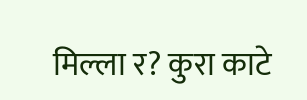मिल्ला र? कुरा काटे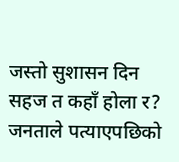जस्तो सुशासन दिन सहज त कहाँ होला र?
जनताले पत्याएपछिको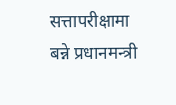सत्तापरीक्षामा बन्ने प्रधानमन्त्री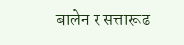बालेन र सत्तारूढ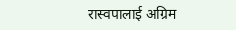रास्वपालाई अग्रिम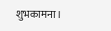शुभकामना।